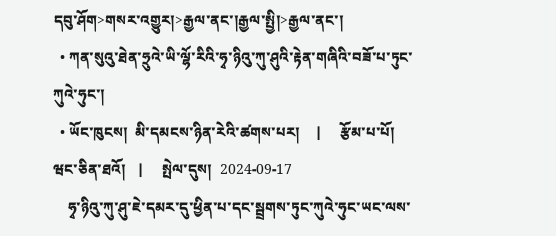དབུ་ཤོག>གསར་འགྱུར།>རྒྱལ་ནང་།རྒྱལ་སྤྱི།>རྒྱལ་ནང་།
  • ཀན་སུའུ་ཐེན་ཧྲུའེ་ཡི་ལྷོ་རིའི་ཧྭ་ཉིའུ་ཀུ་ཤུའི་རྟེན་གཞིའི་བཟོ་པ་ཏུང་ཀུའེ་ཧུང་།
  • ཡོང་ཁུངས།  མི་དམངས་ཉིན་རེའི་ཚགས་པར།    |     རྩོམ་པ་པོ།  ཝང་ཅིན་ཐའོ།   |     སྤེལ་དུས།  2024-09-17
    ཧྭ་ཉིའུ་ཀུ་ཤུ་ཇེ་དམར་དུ་ཕྱིན་པ་དང་སྦྲགས་ཏུང་ཀུའེ་ཧུང་ཡང་ལས་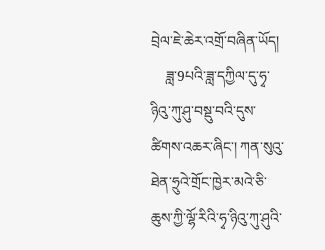བྲེལ་ཇེ་ཆེར་འགྲོ་བཞིན་ཡོད།
    ཟླ་9པའི་ཟླ་དཀྱིལ་དུ་ཧྭ་ཉིའུ་ཀུ་ཤུ་བསྡུ་བའི་དུས་ཚིགས་འཆར་ཞིང་། ཀན་སུའུ་ཐེན་ཧྲུའེ་གྲོང་ཁྱེར་མའེ་ཅི་ཆུས་ཀྱི་ལྷོ་རིའི་ཧྭ་ཉིའུ་ཀུ་ཤུའི་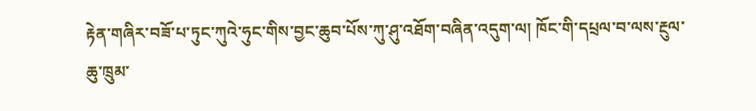རྟེན་གཞིར་བཟོ་པ་ཏུང་ཀུའེ་ཧུང་གིས་བྱང་ཆུབ་པོས་ཀུ་ཤུ་འཐོག་བཞིན་འདུག་ལ། ཁོང་གི་དཔྲལ་བ་ལས་རྔུལ་ཆུ་ཁྲུམ་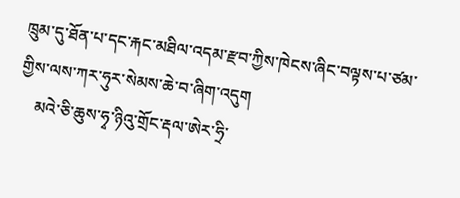ཁྲུམ་དུ་ཐོན་པ་དང་རྐང་མཐིལ་འདམ་རྫབ་ཀྱིས་ཁེངས་ཞིང་བལྟས་པ་ཙམ་གྱིས་ལས་ཀར་ཧུར་སེམས་ཆེ་བ་ཞིག་འདུག
    མའེ་ཅི་ཆུས་ཧྭ་ཉིའུ་གྲོང་རྡལ་ཨེར་ཧྲི་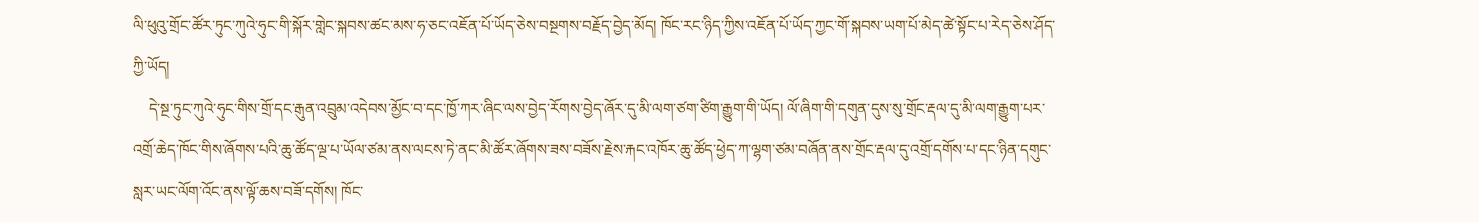ལི་ཕུའུ་གྲོང་ཚོར་ཏུང་ཀུའེ་ཧུང་གི་སྐོར་གླེང་སྐབས་ཚང་མས་ཧ་ཅང་འཇོན་པོ་ཡོད་ཅེས་བསྔགས་བརྗོད་བྱེད་མོད། ཁོང་རང་ཉིད་ཀྱིས་འཇོན་པོ་ཡོད་ཀྱང་གོ་སྐབས་ཡག་པོ་མེད་ཚེ་སྟོང་པ་རེད་ཅེས་ཤོད་ཀྱི་ཡོད།
    དེ་སྔ་ཏུང་ཀུའེ་ཧུང་གིས་གྲོ་དང་རྒུན་འབྲུམ་འདེབས་མྱོང་བ་དང་ཁྱོ་ཀར་ཞིང་ལས་བྱེད་རོགས་བྱེད་ཞོར་དུ་མི་ལག་ཙག་ཙིག་རྒྱུག་གི་ཡོད། ལོ་ཞིག་གི་དགུན་དུས་སུ་གྲོང་རྡལ་དུ་མི་ལག་རྒྱུག་པར་འགྲོ་ཆེད་ཁོང་གིས་ཞོགས་པའི་ཆུ་ཚོད་ལྔ་པ་ཡོལ་ཙམ་ནས་ལངས་ཏེ་ནང་མི་ཚོར་ཞོགས་ཟས་བཟོས་རྗེས་རྐང་འཁོར་ཆུ་ཚོད་ཕྱེད་ཀ་ལྷག་ཙམ་བཞོན་ནས་གྲོང་རྡལ་དུ་འགྲོ་དགོས་པ་དང་ཉིན་དགུང་སླར་ཡང་ལོག་འོང་ནས་ལྟོ་ཆས་བཟོ་དགོས། ཁོང་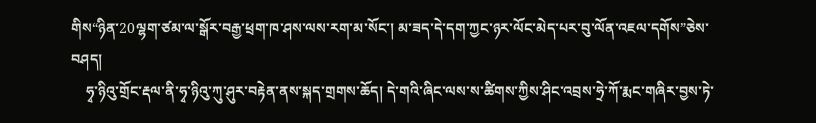གིས“ཉིན་20ལྷག་ཙམ་ལ་སྒོར་བརྒྱ་ཕྲག་ཁ་ཤས་ལས་རག་མ་སོང་། མ་ཟད་དེ་དག་ཀྱང་ཉར་ལོང་མེད་པར་བུ་ལོན་འཇལ་དགོས”ཅེས་བཤད།
    ཧྭ་ཉིའུ་གྲོང་རྡལ་ནི་ཧྭ་ཉིའུ་ཀུ་ཤུར་བརྟེན་ནས་སྐད་གྲགས་ཆོད། དེ་གའི་ཞིང་ལས་ས་ཚིགས་ཀྱིས་ཤིང་འབྲས་ཧྲེ་ཀོ་རྨང་གཞིར་བྱས་ཏེ་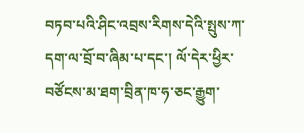བཏབ་པའི་ཤིང་འབྲས་རིགས་དེའི་སྤུས་ཀ་དག་ལ་བྲོ་བ་ཞིམ་པ་དང་། ལོ་དེར་ཕྱིར་བཙོངས་མ་ཐག་བྲིན་ཁ་ཧ་ཅང་རྒྱུག་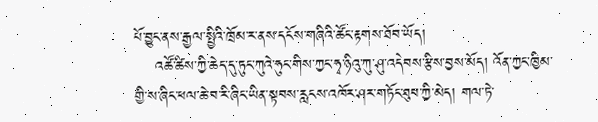པོ་བྱུང་ནས་རྒྱལ་སྤྱིའི་ཁྲོམ་ར་ནས་དངོས་གཞིའི་ཚོང་རྟགས་ཐོབ་ཡོད།
    འཚོ་ཚིས་ཀྱི་ཆེད་དུ་ཏུང་ཀུའེ་ཧུང་གིས་ཀྱང་ཧྭ་ཉིའུ་ཀུ་ཤུ་འདེབས་རྩིས་བྱས་མོད། འོན་ཀྱང་ཁྱིམ་གྱི་ས་ཞིང་ཕལ་ཆེ་བ་རི་ཞིང་ཡིན་སྟབས་རླངས་འཁོར་ཤར་གཏོང་ཐུབ་ཀྱི་མེད། གལ་ཏེ་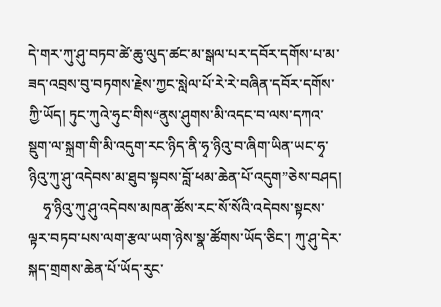དེ་གར་ཀུ་ཤུ་བཏབ་ཚེ་ཆུ་ལུད་ཚང་མ་སྒལ་པར་དབོར་དགོས་པ་མ་ཟད་འབྲས་བུ་བཏགས་རྗེས་ཀྱང་སླེལ་པོ་རེ་རེ་བཞིན་དབོར་དགོས་ཀྱི་ཡོད། ཏུང་ཀུའེ་ཧུང་གིས“ནུས་ཤུགས་མི་འདང་བ་ལས་དཀའ་སྡུག་ལ་སྐྲག་གི་མི་འདུག་རང་ཉིད་ནི་ཧྭ་ཉིའུ་བ་ཞིག་ཡིན་ཡང་ཧྭ་ཉིའུ་ཀུ་ཤུ་འདེབས་མ་ཐུབ་སྟབས་བློ་ཕམ་ཆེན་པོ་འདུག”ཅེས་བཤད།
    ཧྭ་ཉིའུ་ཀུ་ཤུ་འདེབས་མཁན་ཚོས་རང་སོ་སོའི་འདེབས་སྟངས་ལྟར་བཏབ་པས་ལག་རྩལ་ཡག་ཉེས་སྣ་ཚོགས་ཡོད་ཅིང་། ཀུ་ཤུ་དེར་སྐད་གྲགས་ཆེན་པོ་ཡོད་རུང་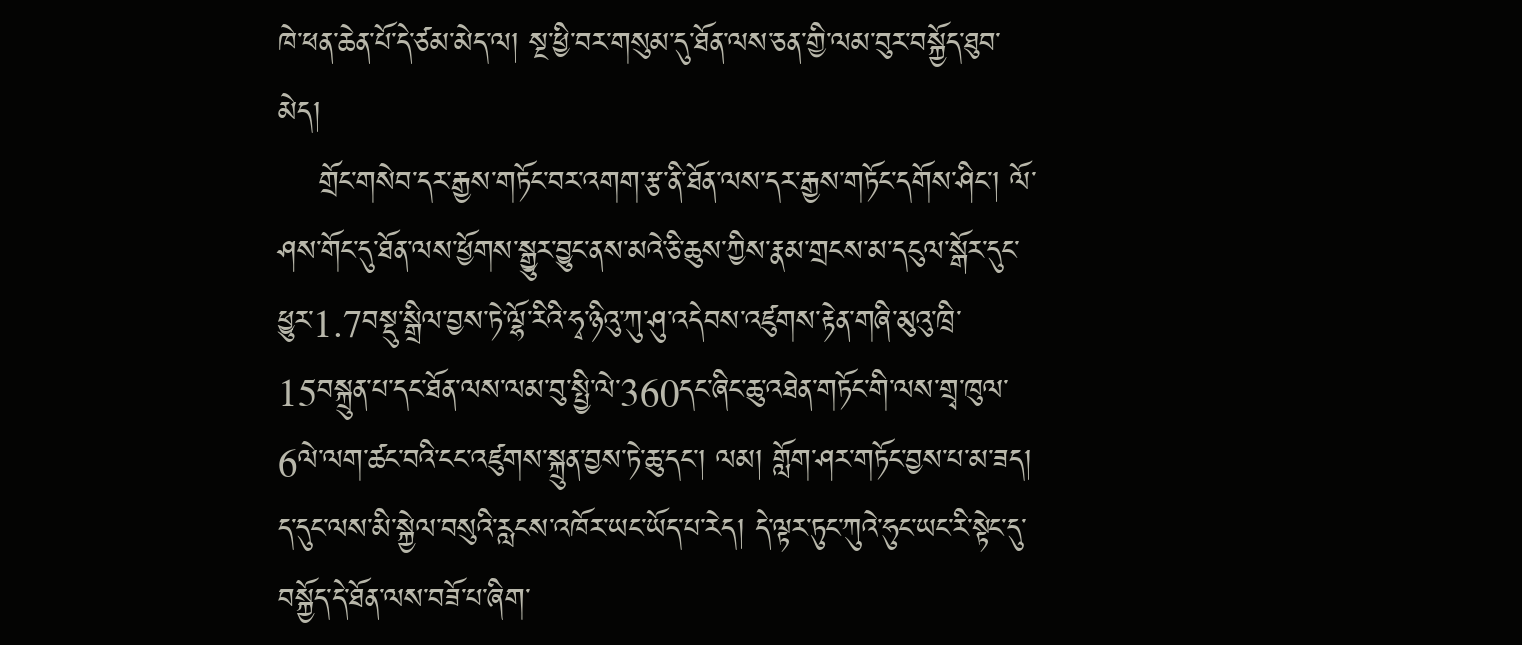ཁེ་ཕན་ཆེན་པོ་དེ་ཙམ་མེད་ལ། སྔ་ཕྱི་བར་གསུམ་དུ་ཐོན་ལས་ཅན་གྱི་ལམ་བུར་བསྐྱོད་ཐུབ་མེད།
    གྲོང་གསེབ་དར་རྒྱས་གཏོང་བར་འགག་རྩ་ནི་ཐོན་ལས་དར་རྒྱས་གཏོང་དགོས་ཤིང་། ལོ་ཤས་གོང་དུ་ཐོན་ལས་ཕྱོགས་སྒྱུར་བྱུང་ནས་མའེ་ཅི་ཆུས་ཀྱིས་རྣམ་གྲངས་མ་དངུལ་སྒོར་དུང་ཕྱུར་1.7བསྡུ་སྒྲིལ་བྱས་ཏེ་ལྷོ་རིའི་ཧྭ་ཉིའུ་ཀུ་ཤུ་འདེབས་འཛུགས་རྟེན་གཞི་མུའུ་ཁྲི་15བསྐྲུན་པ་དང་ཐོན་ལས་ལམ་བུ་སྤྱི་ལེ་360དང་ཞིང་ཆུ་འཐེན་གཏོང་གི་ལས་གྲྭ་ཁུལ་6ལེ་ལག་ཚང་བའི་ངང་འཛུགས་སྐྲུན་བྱས་ཏེ་ཆུ་དང་། ལམ། གློག་ཤར་གཏོང་བྱས་པ་མ་ཟད། ད་དུང་ལས་མི་སྐྱེལ་བསུའི་རླངས་འཁོར་ཡང་ཡོད་པ་རེད། དེ་ལྟར་ཏུང་ཀུའེ་ཧུང་ཡང་རི་སྟེང་དུ་བསྐྱོད་དེ་ཐོན་ལས་བཟོ་པ་ཞིག་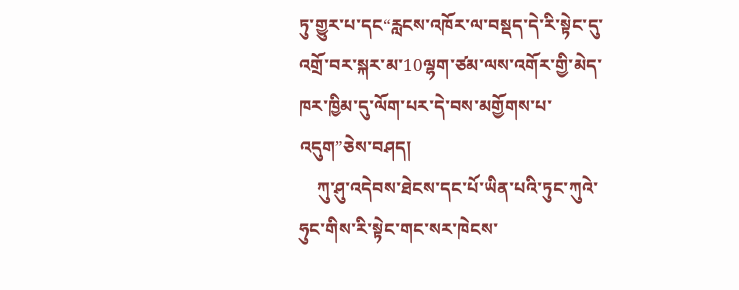ཏུ་གྱུར་པ་དང“རླངས་འཁོར་ལ་བསྡད་དེ་རི་སྟེང་དུ་འགྲོ་བར་སྐར་མ་10ལྷག་ཙམ་ལས་འགོར་གྱི་མེད་ཁར་ཁྱིམ་དུ་ལོག་པར་དེ་བས་མགྱོགས་པ་འདུག”ཅེས་བཤད།
    ཀུ་ཤུ་འདེབས་ཐེངས་དང་པོ་ཡིན་པའི་ཏུང་ཀུའེ་ཧུང་གིས་རི་སྟེང་གང་སར་ཁེངས་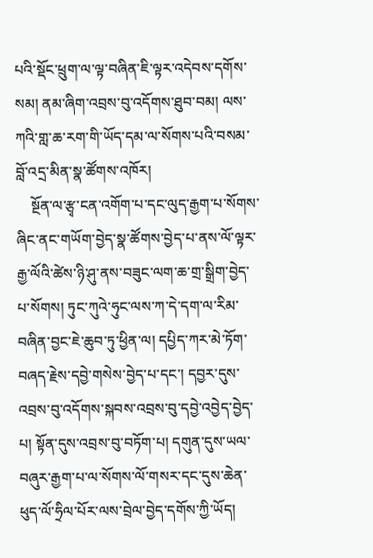པའི་སྡོང་ཕྲུག་ལ་ལྟ་བཞིན་ཇི་ལྟར་འདེབས་དགོས་སམ། ནམ་ཞིག་འབྲས་བུ་འདོགས་ཐུབ་བམ། ལས་ཀའི་གླ་ཆ་རག་གི་ཡོད་དམ་ལ་སོགས་པའི་བསམ་བློ་འདྲ་མིན་སྣ་ཚོགས་འཁོར།
    སྔོན་ལ་རྩྭ་ངན་འགོག་པ་དང་ལུད་རྒྱག་པ་སོགས་ཞིང་ནང་གཡོག་བྱེད་སྣ་ཚོགས་བྱེད་པ་ནས་ལོ་ལྟར་རྒྱ་ལོའི་ཚེས་ཉི་ཤུ་ནས་བཟུང་ལག་ཆ་གྲ་སྒྲིག་བྱེད་པ་སོགས། ཏུང་ཀུའེ་ཧུང་ལས་ཀ་དེ་དག་ལ་རིམ་བཞིན་བྱང་ཇེ་ཆུབ་ཏུ་ཕྱིན་ལ། དཔྱིད་ཀར་མེ་ཏོག་བཞད་རྗེས་དབྱེ་གསེས་བྱེད་པ་དང་། དབྱར་དུས་འབྲས་བུ་འདོགས་སྐབས་འབྲས་བུ་དབྱེ་འབྱེད་བྱེད་པ། སྟོན་དུས་འབྲས་བུ་བཏོག་པ། དགུན་དུས་ཡལ་བཞུར་རྒྱག་པ་ལ་སོགས་ལོ་གསར་དང་དུས་ཆེན་ཕུད་ལོ་ཧྲིལ་པོར་ལས་བྲེལ་བྱེད་དགོས་ཀྱི་ཡོད།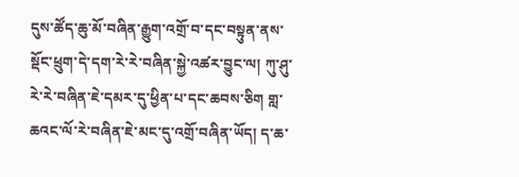དུས་ཚོད་ཆུ་མོ་བཞིན་རྒྱུག་འགྲོ་བ་དང་བསྟུན་ནས་སྡོང་ཕྲུག་དེ་དག་རེ་རེ་བཞིན་སྐྱེ་འཚར་བྱུང་ལ། ཀུ་ཤུ་རེ་རེ་བཞིན་ཇེ་དམར་དུ་ཕྱིན་པ་དང་ཆབས་ཅིག གླ་ཆའང་ལོ་རེ་བཞིན་ཇེ་མང་དུ་འགྲོ་བཞིན་ཡོད། ད་ཆ་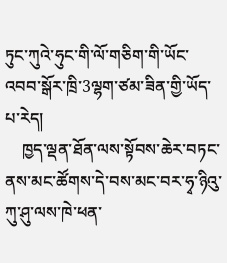ཏུང་ཀུའེ་ཧུང་གི་ལོ་གཅིག་གི་ཡོང་འབབ་སྒོར་ཁྲི་3ལྷག་ཙམ་ཟིན་གྱི་ཡོད་པ་རེད།
    ཁྱད་ལྡན་ཐོན་ལས་སྟོབས་ཆེར་བཏང་ནས་མང་ཚོགས་དེ་བས་མང་བར་ཧྭ་ཉིའུ་ཀུ་ཤུ་ལས་ཁེ་ཕན་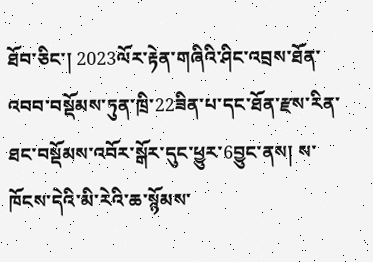ཐོབ་ཅིང་། 2023ལོར་རྟེན་གཞིའི་ཤིང་འབྲས་ཐོན་འབབ་བསྡོམས་ཏུན་ཁྲི་22ཟིན་པ་དང་ཐོན་རྫས་རིན་ཐང་བསྡོམས་འབོར་སྒོར་དུང་ཕྱུར་6བྱུང་ནས། ས་ཁོངས་དེའི་མི་རེའི་ཆ་སྙོམས་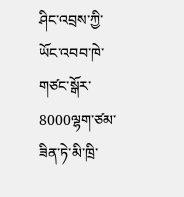ཤིང་འབྲས་ཀྱི་ཡོང་འབབ་ཁེ་གཙང་སྒོར་8000ལྷག་ཙམ་ཟིན་ཏེ་མི་ཁྲི་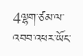4ལྷག་ཙམ་ལ་འབབ་འཕར་ཡོང་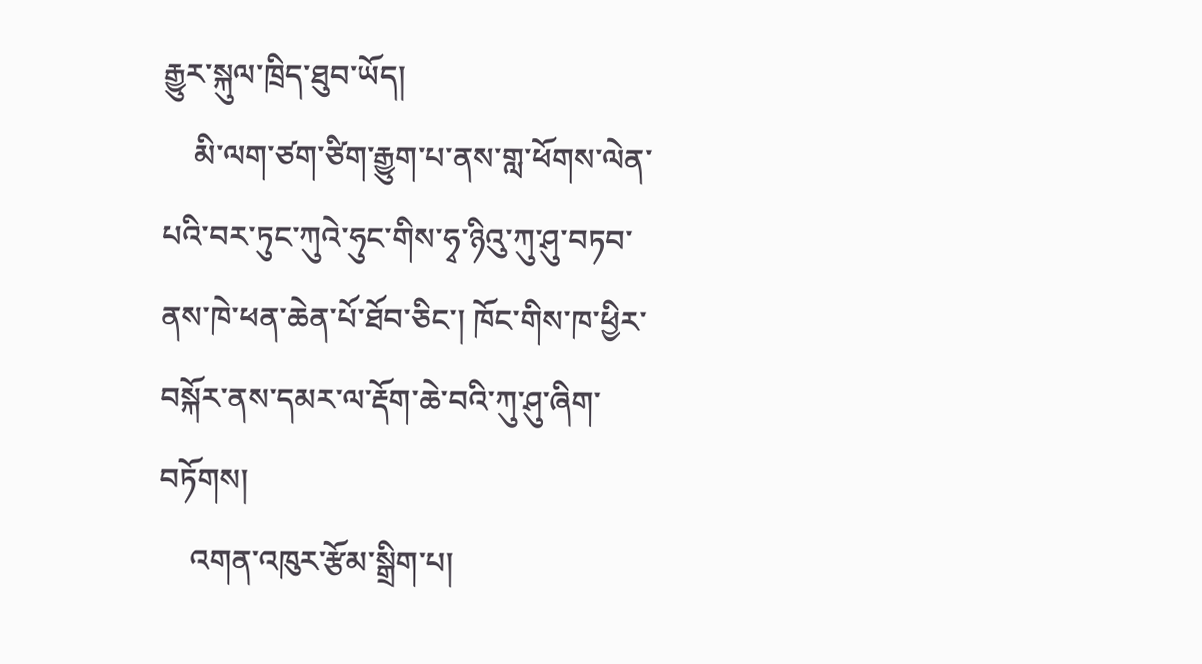རྒྱུར་སྐུལ་ཁྲིད་ཐུབ་ཡོད།
    མི་ལག་ཙག་ཙིག་རྒྱུག་པ་ནས་གླ་ཕོགས་ལེན་པའི་བར་ཏུང་ཀུའེ་ཧུང་གིས་ཧྭ་ཉིའུ་ཀུ་ཤུ་བཏབ་ནས་ཁེ་ཕན་ཆེན་པོ་ཐོབ་ཅིང་། ཁོང་གིས་ཁ་ཕྱིར་བསྐོར་ནས་དམར་ལ་རྡོག་ཆེ་བའི་ཀུ་ཤུ་ཞིག་བཏོགས།
    འགན་འཁུར་རྩོམ་སྒྲིག་པ།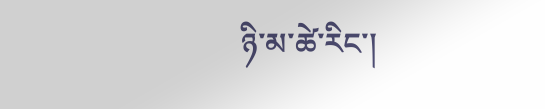ཉི་མ་ཚེ་རིང་།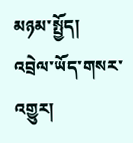མཉམ་སྤྱོད།
འབྲེལ་ཡོད་གསར་འགྱུར།